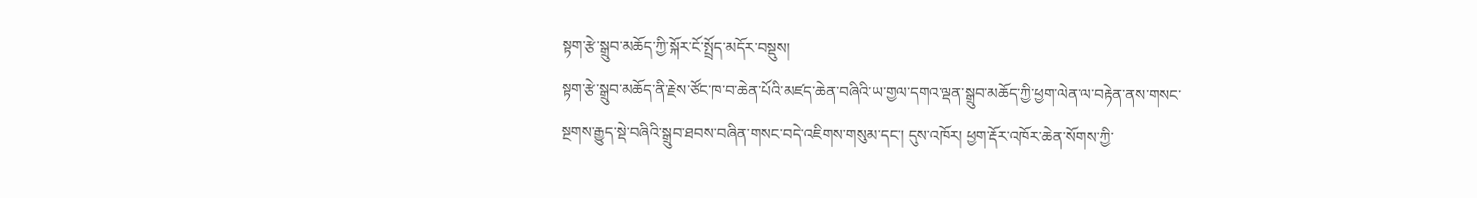སྟག་རྩེ་སྒྲུབ་མཆོད་ཀྱི་སྐོར་ངོ་སྤྲོད་མདོར་བསྡུས།
སྟག་རྩེ་སྒྲུབ་མཆོད་ནི་རྗེས་ཙོང་ཁ་བ་ཆེན་པོའི་མཛད་ཆེན་བཞིའི་ཡ་གྱལ་དགའ་ལྡན་སྒྲུབ་མཆོད་ཀྱི་ཕྱག་ལེན་ལ་བརྟེན་ནས་གསང་སྔགས་རྒྱུད་སྡེ་བཞིའི་སྒྲུབ་ཐབས་བཞིན་གསང་བདེ་འཇིགས་གསུམ་དང་། དུས་འཁོར། ཕྱག་རྡོར་འཁོར་ཆེན་སོགས་ཀྱི་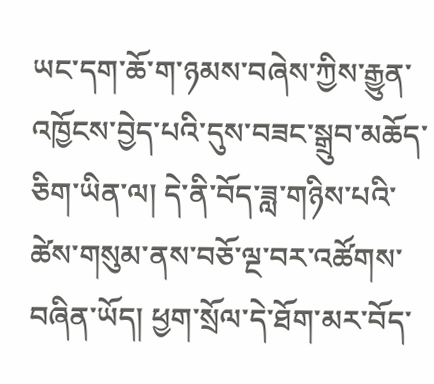ཡང་དག་ཆོ་ག་ཉམས་བཞེས་ཀྱིས་རྒྱུན་འཁྱོངས་བྱེད་པའི་དུས་བཟང་སྒྲུབ་མཆོད་ཅིག་ཡིན་ལ། དེ་ནི་བོད་ཟླ་གཉིས་པའི་ཚེས་གསུམ་ནས་བཅོ་ལྔ་བར་འཚོགས་བཞིན་ཡོད། ཕྱག་སྲོལ་དེ་ཐོག་མར་བོད་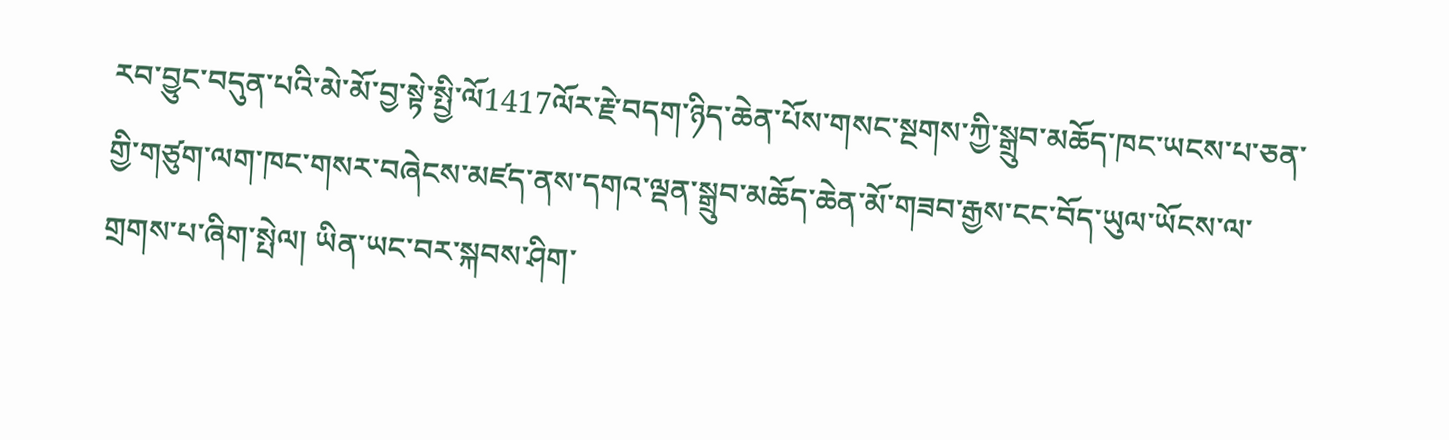རབ་བྱུང་བདུན་པའི་མེ་མོ་བྱ་སྟེ་སྤྱི་ལོ1417ལོར་རྗེ་བདག་ཉིད་ཆེན་པོས་གསང་སྔགས་ཀྱི་སྒྲུབ་མཆོད་ཁང་ཡངས་པ་ཅན་གྱི་གཙུག་ལག་ཁང་གསར་བཞེངས་མཛད་ནས་དགའ་ལྡན་སྒྲུབ་མཆོད་ཆེན་མོ་གཟབ་རྒྱས་ངང་བོད་ཡུལ་ཡོངས་ལ་གྲགས་པ་ཞིག་སྤེལ། ཡིན་ཡང་བར་སྐབས་ཤིག་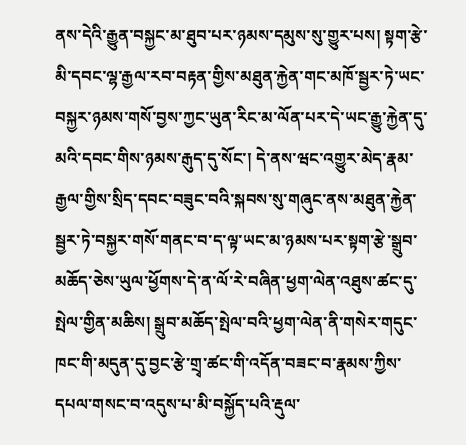ནས་དེའི་རྒྱུན་བསྐྱང་མ་ཐུབ་པར་ཉམས་དམུས་སུ་གྱུར་པས། སྟག་རྩེ་མི་དབང་ལྷ་རྒྱལ་རབ་བརྟན་གྱིས་མཐུན་རྐྱེན་གང་མཁོ་སྦྱར་ཏེ་ཡང་བསྐྱར་ཉམས་གསོ་བྱས་ཀྱང་ཡུན་རིང་མ་ལོན་པར་དེ་ཡང་རྒྱུ་རྐྱེན་དུ་མའི་དབང་གིས་ཉམས་རྒུད་དུ་སོང་། དེ་ནས་ཝང་འགྱུར་མེད་རྣམ་རྒྱལ་གྱིས་སྲིད་དབང་བཟུང་བའི་སྐབས་སུ་གཞུང་ནས་མཐུན་རྐྱེན་སྦྱར་ཏེ་བསྐྱར་གསོ་གནང་བ་ད་ལྟ་ཡང་མ་ཉམས་པར་སྟག་རྩེ་སྒྲུབ་མཆོད་ཅེས་ཡུལ་ཕྱོགས་དེ་ན་ལོ་རེ་བཞིན་ཕྱག་ལེན་འཐུས་ཚང་དུ་སྤེལ་གྱིན་མཆིས། སྒྲུབ་མཆོད་སྤེལ་བའི་ཕྱག་ལེན་ནི་གསེར་གདུང་ཁང་གི་མདུན་དུ་བྱང་རྩེ་གྲྭ་ཚང་གི་འདོན་བཟང་བ་རྣམས་ཀྱིས་དཔལ་གསང་བ་འདུས་པ་མི་བསྐྱོད་པའི་རྡུལ་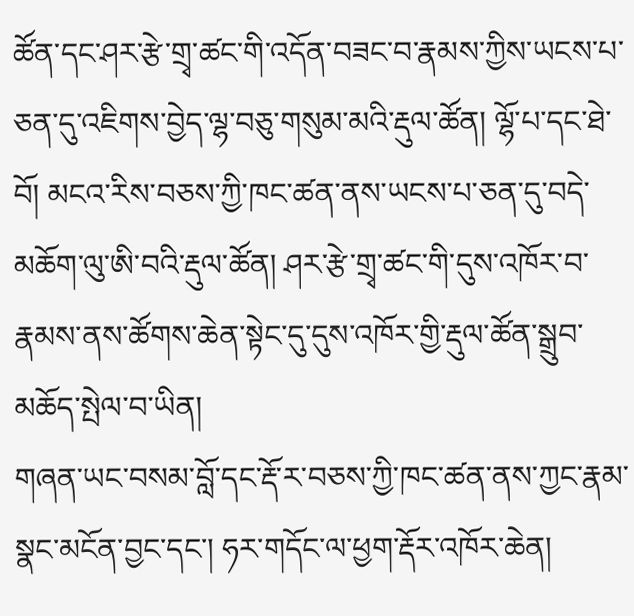ཚོན་དང་ཤར་རྩེ་གྲྭ་ཚང་གི་འདོན་བཟང་བ་རྣམས་ཀྱིས་ཡངས་པ་ཅན་དུ་འཇིགས་བྱེད་ལྷ་བཅུ་གསུམ་མའི་རྡུལ་ཚོན། ལྷོ་པ་དང་ཐེ་བོ། མངའ་རིས་བཅས་ཀྱི་ཁང་ཚན་ནས་ཡངས་པ་ཅན་དུ་བདེ་མཆོག་ལུ་ཨི་བའི་རྡུལ་ཚོན། ཤར་རྩེ་གྲྭ་ཚང་གི་དུས་འཁོར་བ་རྣམས་ནས་ཚོགས་ཆེན་སྟེང་དུ་དུས་འཁོར་གྱི་རྡུལ་ཚོན་སྒྲུབ་མཆོད་སྤེལ་བ་ཡིན།
གཞན་ཡང་བསམ་བློ་དང་རྡོ་ར་བཅས་ཀྱི་ཁང་ཚན་ནས་ཀྱང་རྣམ་སྣང་མངོན་བྱང་དང་། ཧར་གདོང་ལ་ཕྱག་རྡོར་འཁོར་ཆེན།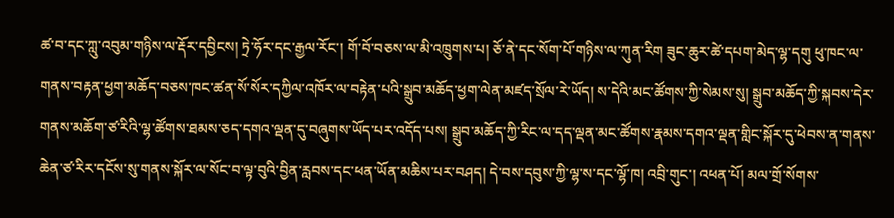ཚ་བ་དང་ཀླུ་འབུམ་གཉིས་ལ་རྡོར་དབྱིངས། ཏྲེ་ཧོར་དང་རྒྱལ་རོང་། གོ་བོ་བཅས་ལ་མི་འཁྲུགས་པ། ཅོ་ནེ་དང་སོག་པོ་གཉིས་ལ་ཀུན་རིག ཟུང་ཆུར་ཚེ་དཔག་མེད་ལྷ་དགུ ཕུ་ཁང་ལ་གནས་བརྟན་ཕྱག་མཆོད་བཅས་ཁང་ཚན་སོ་སོར་དཀྱིལ་འཁོར་ལ་བརྟེན་པའི་སྒྲུབ་མཆོད་ཕྱག་ལེན་མཛད་སྲོལ་རེ་ཡོད། ས་དེའི་མང་ཚོགས་ཀྱི་སེམས་སུ། སྒྲུབ་མཆོད་ཀྱི་སྐབས་དེར་གནས་མཆོག་ཙ་རིའི་ལྷ་ཚོགས་ཐམས་ཅད་དགའ་ལྡན་དུ་བཞུགས་ཡོད་པར་འདོད་པས། སྒྲུབ་མཆོད་ཀྱི་རིང་ལ་དད་ལྡན་མང་ཚོགས་རྣམས་དགའ་ལྡན་གླིང་སྐོར་དུ་ཕེབས་ན་གནས་ཆེན་ཙ་རིར་དངོས་སུ་གནས་སྐོར་ལ་སོང་བ་ལྟ་བུའི་བྱིན་རླབས་དང་ཕན་ཡོན་མཆིས་པར་བཤད། དེ་བས་དབུས་ཀྱི་ལྷ་ས་དང་ལྷོ་ཁ། འབྲི་གུང་། འཕན་པོ། མལ་གྲོ་སོགས་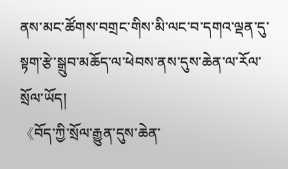ནས་མང་ཚོགས་བགྲང་གིས་མི་ལང་བ་དགའ་ལྡན་དུ་སྟག་རྩེ་སྒྲུབ་མཆོད་ལ་ཕེབས་ནས་དུས་ཆེན་ལ་རོལ་སྲོལ་ཡོད།
《བོད་ཀྱི་སྲོལ་རྒྱུན་དུས་ཆེན་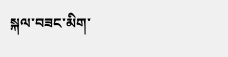སྐལ་བཟང་མིག་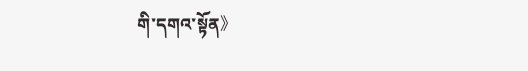གི་དགའ་སྟོན》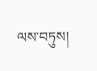ལས་བཏུས།